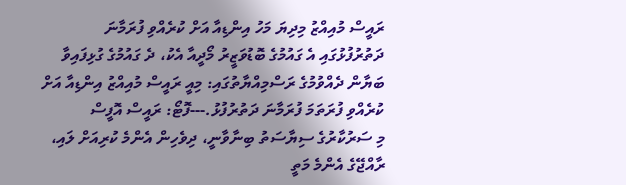ރައީސް މުއިއްޒު މިދިޔަ މަހު އިންޑިއާ އަށް ކުރެއްވި ފުރަމާނަ ދަތުރުފުޅުގައި އެ ގައުމުގެ ބޮޑުވަޒީރު މޯދީއާ އެކު، ދެ ގައުމުގެ ގުޅިފައިވާ ބަޔާން ދެއްވުމުގެ ރަސްމިއްޔާތުގައި: މިއީ ރައީސް މުއިއްޒު އިންޑިއާ އަށް ކުރެއްވި ފުރަތަމަ ފުރަމާނަ ދަތުރުފުޅު.---ފޮޓޯ: ރައީސް އޮފީސް
މި ސަރުކާރުގެ ސިޔާސަތު ބިނާވާނީ، ދިވެހިން އެންމެ ކުރިއަށް ލައި، ރާއްޖޭގެ އެންމެ މަތީ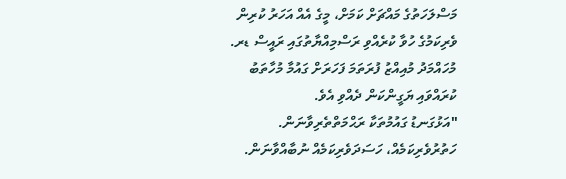މަސްލަހަތުގެ މައްޗަށް ކަމަށް، މީގެ އެއް އަހަރު ކުރިން ވެރިކަމުގެ ހުވާ ކުރެއްވި ރަސްމިއްޔާތުގައި ރައީސް ޑރ. މުހައްމަދު މުއިއްޒު ފުރަތަމަ ފަހަރަށް ގައުމާ މުހާތަބު ކުރައްވައި ޔަގީންކަން ދެއްވި އެވެ.
"އަޅުގަނޑު ގައުމުތަކާ ރަޙްމަތްތެރިވާނަން. ހަތުރުވެރިކަމެއް، ހަސަދަވެރިކަމެއް ނުބާއްވާނަން.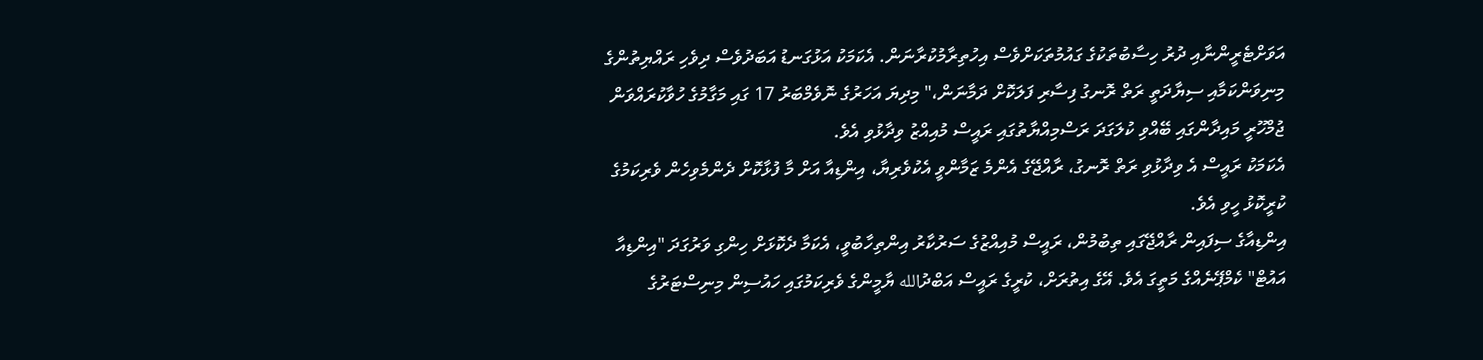އަވަށްޓެރީންނާއި ދުރު ހިސާބުތަކުގެ ގައުމުތަކަށްވެސް އިހުތިރާމުކުރާނަން. އެކަމަކު އަޅުގަނޑު އަބަދުވެސް ދިވެހި ރައްޔިތުންގެ މިނިވަންކަމާއި ސިޔާދަތީ ރަތް ރޮނގު ފިސާރި ފަލަކޮށް ދަމާނަން،" މިދިޔަ އަހަރުގެ ނޮވެމްބަރު 17 ގައި މަގާމުގެ ހުވާކުރައްވަން ޖުމްހޫރީ މައިދާންގައި ބޭއްވި ކުލަގަދަ ރަސްމިއްޔާތުގައި ރައީސް މުއިއްޒު ވިދާޅުވި އެވެ.
އެކަމަކު ރައީސް އެ ވިދާޅުވި ރަތް ރޮނގު، ރާއްޖޭގެ އެންމެ ޒަމާންވީ އެކުވެރިޔާ، އިންޑިއާ އަށް މާ ފުޅާކޮށް ދެންމެވިހެން ވެރިކަމުގެ ކުރީކޮޅު ހީވި އެވެ.
އިންޑިއާގެ ސިފައިން ރާއްޖޭގައި ތިބުމުން، ރައީސް މުއިއްޒުގެ ސަރުކާރު އިންތިހާބުވީ، އެކަމާ ދެކޮޅަށް ހިންގި ވަރުގަދަ "އިންޑިއާ އައުޓް" ކެމްޕޭނެއްގެ މަތީގަ އެވެ. އޭގެ އިތުރަށް، ކުރީގެ ރައީސް އަބްދުالله ޔާމީންގެ ވެރިކަމުގައި ހައުސިން މިނިސްޓަރުގެ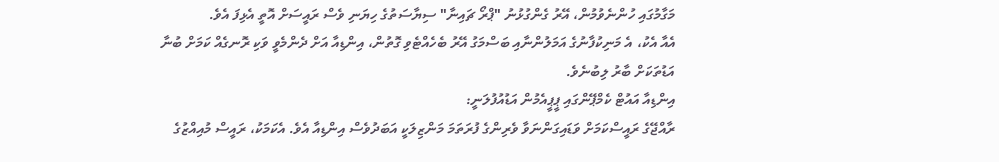މަގާމުގައި ހުންނެވުމުން، އޭރު ގެންގުޅުނު "ޕްރޯ ޗައިނާ" ސިޔާސަތުގެ ހިޔަނި ވެސް ރައީސަށް އޮތީ އެޅިފަ އެވެ.
އެއާ އެކު، އެ މަނިކުފާނުގެ އަމަލުންނާއި ބަސްމަގު އޭރު ބެހެއްޓެވި ގޮތުން، އިންޑިއާ އަށް ދެންމެވީ ވަކި ރޮނގެއް ކަމަށް ބުނާ އަޑުތަކަށް ބާރު ލިބުނެވެ.
އިންޑިއާ އައުޓް ކެމްޕޭންގައި ޕީޕީއެމުން އަޑުއުފުލަނީ:
ރާއްޖޭގެ ރައީސްކަމަށް ވަޑައިގަންނަވާ ވެރިންގެ ފުރަތަމަ މަންޒިލަކީ އަބަދުވެސް އިންޑިއާ އެވެ. އެކަމަކު، ރައީސް މުއިއްޒުގެ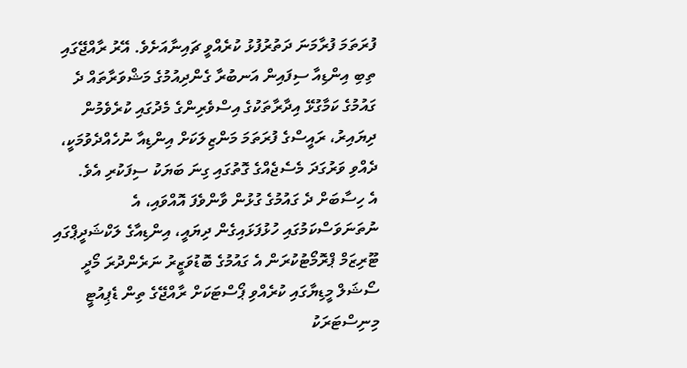ފުރަތަމަ ފުރާމަނަ ދަތުރުފުޅު ކުރެއްވީ ޗައިނާއަށެވެ. އޭރު ރާއްޖޭގައި ތިބި އިންޑިއާ ސިފައިން އަނބުރާ ގެންދިއުމުގެ މަޝްވަރާތައް ދެ ގައުމުގެ ކަމާގުޅޭ އިދާރާތަކުގެ އިސްވެރިންގެ މެދުގައި ކުރެވެމުން ދިޔައިރު، ރައީސްގެ ފުރަތަމަ މަންޒިލަކަށް އިންޑިއާ ނުހެއްދެވުމަކީ، ދެއްވި ވަރުގަދަ މެސެޖެއްގެ ގޮތުގައި ގިނަ ބަޔަކު ސިފަކުރި އެވެ.
އެ ހިސާބަށް ދެ ގައުމުގެ ގުޅުން ވާންވެފަ އޮއްވައި، އެ ނުތަނަވަސްކަމުގައި ހުޅުފަޅައިގެން ދިޔައީ، އިންޑިއާގެ ލަކްޝަދީޕްގައި ޓޫރިޒަމް ޕްރޮމޯޓުކުރަން އެ ގައުމުގެ ބޮޑުވަޒީރު ނަރެންދުރަ މޯދީ ސޯޝަލް މީޑިޔާގައި ކުރެއްވި ޕޯސްޓަކަށް ރާއްޖޭގެ ތިން ޑެޕިއުޓީ މިނިސްޓަރަކު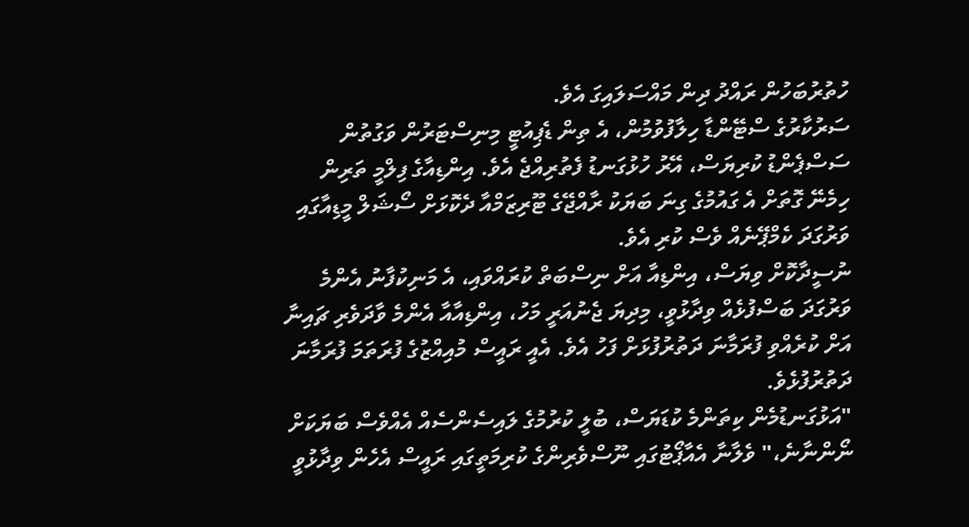ހުތުރުބަހުން ރައްދު ދިން މައްސަލައިގަ އެވެ.
ސަރުކާރުގެ ސްޓޭންޑާ ހިލާފުވުމުން، އެ ތިން ޑެޕިއުޓީ މިނިސްޓަރުން ވަގުތުން ސަސްޕެންޑު ކުރިޔަސް، އޭރު ހުޅުގަނޑު ފެތުރިއްޖެ އެވެ. އިންޑިއާގެ ފިލްމީ ތަރިން ހިމެނޭ ގޮތަށް އެ ގައުމުގެ ގިނަ ބަޔަކު ރާއްޖޭގެ ޓޫރިޒަމްއާ ދެކޮޅަށް ސޯޝަލް މީޑިއާގައި ވަރުގަދަ ކެމްޕޭނެއް ވެސް ކުރި އެވެ.
ނުސީދާކޮށް ވިޔަސް، އިންޑިއާ އަށް ނިސްބަތް ކުރައްވައި، އެ މަނިކުފާނު އެންމެ ވަރުގަދަ ބަސްފުޅެއް ވިދާޅުވީ، މިދިޔަ ޖެނުއަރީ މަހު، އިންޑިއާއާ އެންމެ ވާދަވެރި ޗައިނާ އަށް ކުރެއްވި ފުރަމާނަ ދަތުރުފުޅަށް ފަހު އެވެ. އެއީ ރައީސް މުއިއްޒުގެ ފުރަތަމަ ފުރަމާނަ ދަތުރުފުޅެވެ.
"އަޅުގަނޑުމެން ކިތަންމެ ކުޑަޔަސް، ބުލީ ކުރުމުގެ ލައިސެންސެއް އެއްވެސް ބަޔަކަށް ނޯންނާނެ،" ވެލާނާ އެއާޕޯޓުގައި ނޫސްވެރިންގެ ކުރިމަތީގައި ރައީސް އެހެން ވިދާޅުވީ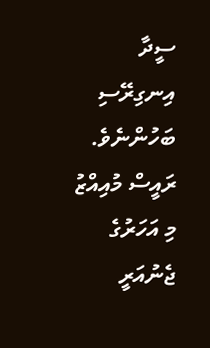ސީދާ އިނގިރޭސި ބަހުންނެވެ.
ރައީސް މުއިއްޒު މި އަހަރުގެ ޖެނުއަރީ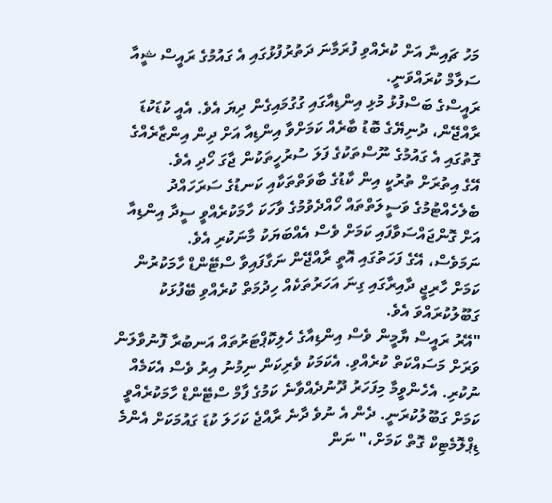މަހު ޗައިނާ އަށް ކުރެއްވި ފުރަމާނަ ދަތުރުފުޅުގައި އެ ގައުމުގެ ރައީސް ޝީއާ ސަލާމް ކުރައްވަނީ.
ރައީސްގެ ބަސްފުޅު މުޅި އިންޑިއާގައި ގުގުމައިގެން ދިޔަ އެވެ. އެއީ ކުޑަކުޑަ ރާއްޖޭން، ދުނިޔޭގެ ބޮޑު ބާރެއް ކަމަށްވާ އިންޑިއާ އަށް ދިން އިންޒާރެއްގެ ގޮތުގައި އެ ގައުމުގެ ނޫސްތަކުގެ ފަލަ ސުރުހީތަކުން ޖާގަ ހޯދި އެވެ.
އޭގެ އިތުރަށް ތުރުކީ އިން ކާޑުގެ ބާވަތްތަކާއި ކަނޑުގެ ސަރަހައްދު ބެލެހެއްޓުމުގެ ވަސީލަތްތައް ހޯއްދެވުމުގެ ވާހަކަ ހާމަކުރެއްވީ ސީދާ އިންޑިއާ އަށް ގޮންޖައްސަވާފައި ކަމަށް ވެސް އެއްބަޔަކު މާނަކުރި އެވެ.
ނަމަވެސް، އޭގެ ފަހަތުގައި އޮތީ ރާއްޖޭން ނަގާފައިވާ ސްޓޭންޑް ހާމަކުރުން ކަމަށް ހާރިޖީ ދާއިރާގައި ގިނަ އަހަރުތަކެއް ހިދުމަތް ކުރެއްވި ބޭފުޅަކު ގަބޫލުކުރައްވަ އެވެ.
"އޭރު ރައީސް ޔާމީން ވެސް އިންޑިއާގެ ހެލިކޮޕްޓަރުތައް އަނބުރާ ފޮނުވާލަން ވަރަށް މަސައްކަތް ކުރެއްވި. އެކަމަކު ވެރިކަން ނިމުނު އިރު ވެސް އެކަމެއް ނުކުރި. އެހެންވީމާ މިފަހަރު ދޫނުދެއްވާނެ ކަމުގެ ފާމް ސްޓޭންޑް ހާމަކުރެއްވީ ކަމަށް ގަބޫލުކުރަނީ. ދެން އެ ނުވެ ދާނެ ރާއްޖެ ކަހަލަ ކުޑަ ގައުމަކަށް އެންމެ ޑިޕްލޮމެޓިކް ގޮތް ކަމަށް،" ނަން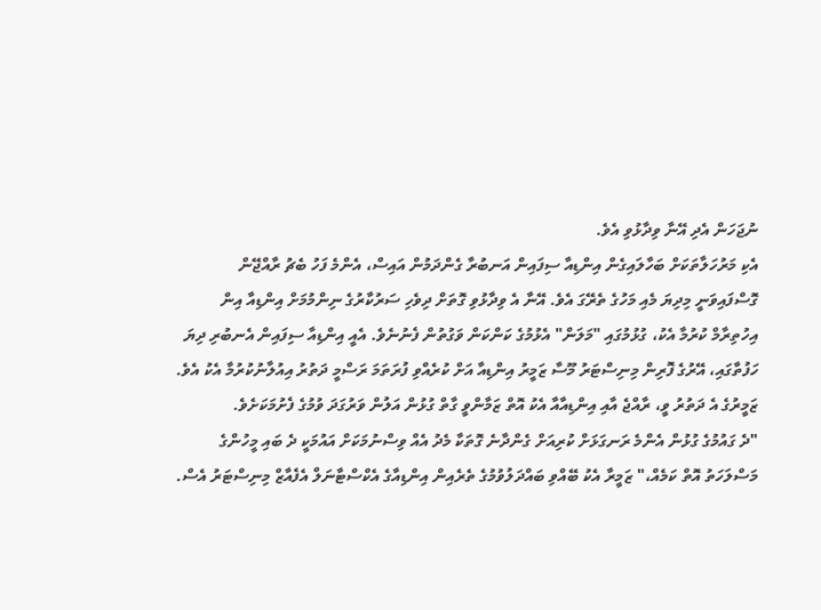ނުޖަހަން އެދި އޭނާ ވިދާޅުވި އެވެ.
އެކި މަރުހަލާތަކަށް ބަހާލައިގެން އިންޑިއާ ސިފައިން އަނބުރާ ގެންދަމުން އައިސް، އެންމެ ފަހު ބެޗު ރާއްޖޭން ގޮސްފައިވަނީ މިދިޔަ މެއި މަހުގެ ތެރޭގަ އެވެ. އޭނާ އެ ވިދާޅުވި ގޮތަށް ދިވެހި ސަރުކާރުގެ ނިންމުމަށް އިންޑިއާ އިން އިހުތިރާމް ކުރުމާ އެކު، ގުޅުމުގައި "މަލަން" އެޅުމުގެ ކަންކަން ވަގުތުން ފެނުނެވެ. އެއީ އިންޑިއާ ސިފައިން އެނބުރި ދިޔަ ހަފުތާގައި، އޭރުގެ ފޮރިން މިނިސްޓަރު މޫސާ ޒަމީރު އިންޑިއާ އަށް ކުރެއްވި ފުރަތަމަ ރަސްމީ ދަތުރު އިއުލާނުކުރުމާ އެކު އެވެ.
ޒަމީރުގެ އެ ދަތުރު ވީ، ރާއްޖެ އާއި އިންޑިއާއާ އެކު އޮތް ޒަމާންވީ ގާތް ގުޅުން އަލުން ވަރުގަދަ ވުމުގެ ފެށުމަކަށެވެ.
"ދެ ގައުމުގެ ގުޅުން އެންމެ ރަނގަޅަށް ކުރިއަށް ގެންދާނެ ގޮތަކާ މެދު އެއް ވިސްނުމަކަށް އައުމަކީ ދެ ބައި މީހުންގެ މަސްލަހަތު އޮތް ކަމެއް،" ޒަމީރާ އެކު ބޭއްވި ބައްދަލުވުމުގެ ތެރެއިން އިންޑިއާގެ އެކްސްޓާނަލް އެފެއާޒް މިނިސްޓަރު އެސް.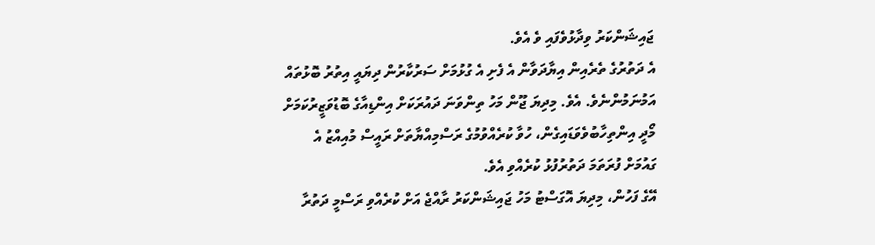ޖައިޝަންކަރު ވިދާޅުވެފައި ވެ އެވެ.
އެ ދަތުރުގެ ތެރެއިން އިޔާދަވާން އެ ފެށި އެ ގުޅުމަށް ސަރުކާރުން ދިޔައީ އިތުރު ބޮޅުތައް އަމުނަމުންނެވެ. އެވެ. މިދިޔަ ޖޫން މަހު ތިންވަނަ ދައުރަކަށް އިންޑިއާގެ ބޮޑުވަޒީރުކަމަށް މޯދީ އިންތިހާބުވެވަޑައިގެން، ހުވާ ކުރެއްވުމުގެ ރަސްމިއްޔާތަށް ރައީސް މުއިއްޒު އެ ގައުމަށް ފުރަތަމަ ދަތުރުފުޅު ކުރެއްވި އެވެ.
އޭގެ ފަހުން، މިދިޔަ އޮގަސްޓު މަހު ޖައިޝަންކަރު ރާއްޖެ އަށް ކުރެއްވި ރަސްމީ ދަތުރާ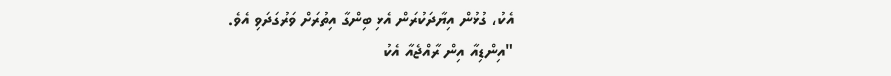އެކު، ގުޅުން އިޔާދަކުރަން އެޅި ބިންގާ އިތުރަށް ވަރުގަދަވި އެވެ.
"އިންޑިއާ އިން ރާއްޖެއާ އެކު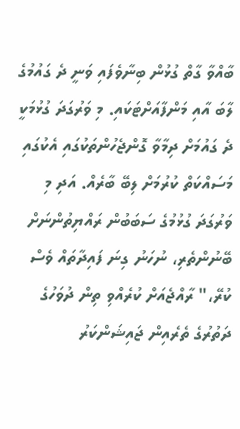ބާއްވާ ގާތް ގުޅުން ބިނާވެފައި ވަނީ ދެ ގައުމުގެ ލާބަ އާއި މަންފާއަށްޓަކައި. މި ވަރުގަދަ ގުޅުމަކީ ދެ ގައުމަށް ދިމާވާ ގޮންޖެހުންތަކުގައި އެކުގައި މަސައްކަތް ކުރުމަށް ލިބޭ ބާރެއް. އަދި މި ވަރުގަދަ ގުޅުމުގެ ސަބަބުން ރައްޔިތުންނަށް ބޭނުންތެރި، ނުހަނު ގިނަ ފައިދާތައް ވެސް ކުރޭ،" ރާއްޖެއަށް ކުރެއްވި ތިން ދުވަހުގެ ދަތުރުގެ ތެރެއިން ޖައިޝަންކަރު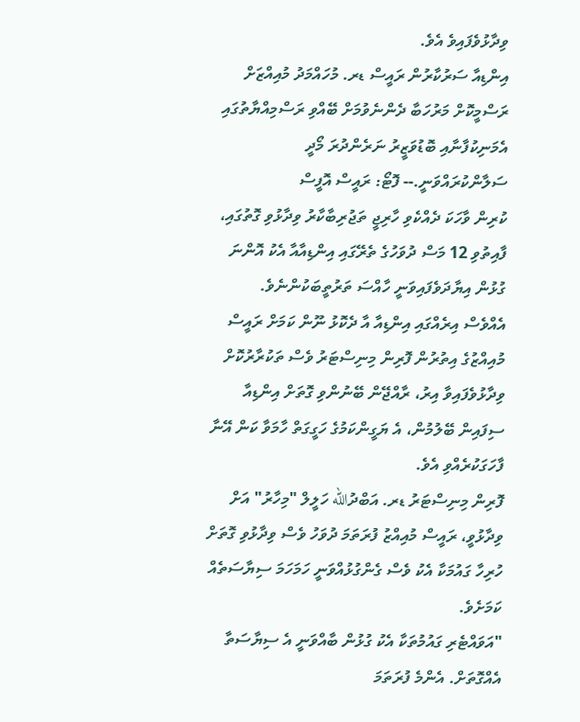ވިދާޅުވެފައިވެ އެވެ.
އިންޑިއާ ސަރުކާރުން ރައީސް ޑރ. މުހައްމަދު މުއިއްޒަށް ރަސްމީކޮށް މަރުހަބާ ދެންނެވުމަށް ބޭއްވި ރަސްމިއްޔާތުގައި އެމަނިކުފާނާއި ބޮޑުވަޒީރު ނަރެންދުރަ މޯދީ ސަލާންކުރައްވަނީ.-- ފޮޓޯ: ރައީސް އޮފީސް
ކުރިން ވާހަކަ ދެއްކެވި ހާރިޖީ ތަޖުރިބާކާރު ވިދާޅުވި ގޮތުގައި، ފާއިތުވި 12 މަސް ދުވަހުގެ ތެރޭގައި އިންޑިއާއާ އެކު އޮންނަ ގުޅުން އިޔާދަވެފައިވަނީ ހާއްސަ ތަރުތީބަކުންނެވެ.
އެއްވެސް އިރެއްގައި އިންޑިއާ އާ ދެކޮޅު ނޫން ކަމަށް ރައީސް މުއިއްޒުގެ އިތުރުން ފޮރިން މިނިސްޓަރު ވެސް ތަކުރާރުކޮށް ވިދާޅުވެފައިވާ އިރު، ރާއްޖޭން ބޭނުންވި ގޮތަށް އިންޑިއާ ސިފައިން ބޭލުމުން، އެ ޔަގީންކަމުގެ ހަގީގަތް ހާމަވާ ކަން އޭނާ ފާހަގަކުރެއްވި އެވެ.
ފޮރިން މިނިސްޓަރު ޑރ. އަބްދުالله ހަލީލް "މިހާރު" އަށް ވިދާޅުވީ، ރައީސް މުއިއްޒު ފުރަތަމަ ދުވަހު ވެސް ވިދާޅުވި ގޮތަށް ހުރިހާ ގައުމަކާ އެކު ވެސް ގެންގުޅުއްވަނީ ހަމަހަމަ ސިޔާސަތެއް ކަމަށެވެ.
"އަވައްޓެރި ގައުމުތަކާ އެކު ގުޅުން ބާއްވަނީ އެ ސިޔާސަތާ އެއްގޮތަށް. އެންމެ ފުރަތަމަ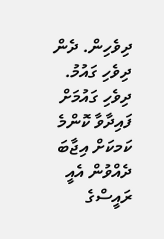ދިވެހިން. ދެން ދިވެހި ގައުމު. ދިވެހި ގައުމަށް ފައިދާވާ ކޮންމެ ކަމކަށް އިޖާބަ ދެއްވުން އެއީ ރައީސްގެ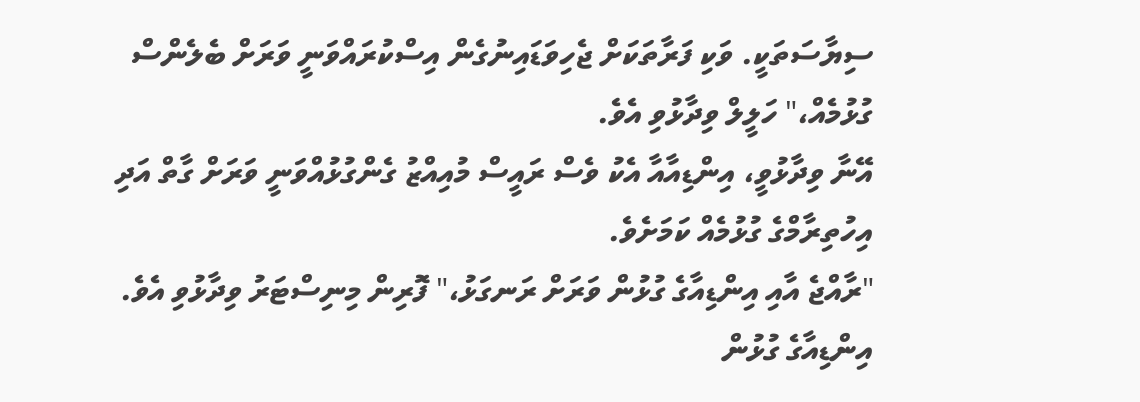ސިޔާސަތަކީ. ވަކި ފަރާތަކަށް ޖެހިވަޑައިނުގެން އިސްކުރައްވަނީ ވަރަށް ބެލެންސް ގުޅުމެއް،" ހަލީލް ވިދާޅުވި އެވެ.
އޭނާ ވިދާޅުވީ، އިންޑިއާއާ އެކު ވެސް ރައީސް މުއިއްޒު ގެންގުޅުއްވަނީ ވަރަށް ގާތް އަދި އިހުތިރާމްގެ ގުޅުމެއް ކަމަށެވެ.
"ރާއްޖެ އާއި އިންޑިއާގެ ގުޅުން ވަރަށް ރަނގަޅު،" ފޮރިން މިނިސްޓަރު ވިދާޅުވި އެވެ.
އިންޑިއާގެ ގުޅުން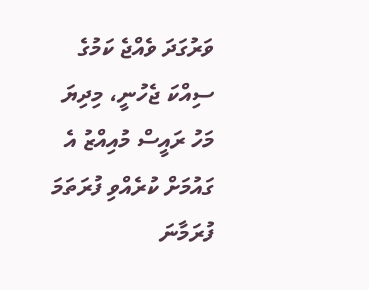ވަރުގަދަ ވެއްޖެ ކަމުގެ ސިއްކަ ޖެހުނީ، މިދިޔަ މަހު ރައީސް މުއިއްޒު އެ ގައުމަށް ކުރެއްވި ފުރަތަމަ ފުރަމާނަ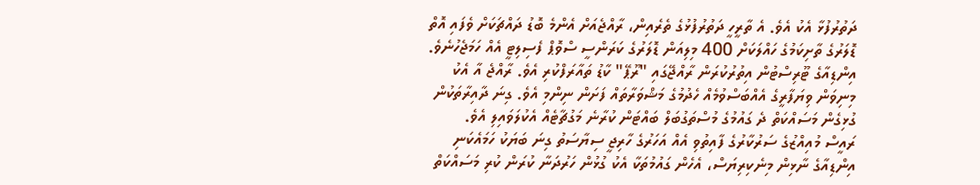ދަތުރުފުޅާ އެކު އެވެ. އެ ތާރީހީ ދަތުރުފުޅުގެ ތެރެއިން، ރާއްޖެއަށް އެންމެ ބޮޑު ދައްޗަކަށް ވެފައި އޮތް ޑޮލަރުގެ ތާށިކަމުގެ ހައްލަކަށް 400 މިލިއަން ޑޮލަރުގެ ކަރަންސީ ސްވޮޕް ފެސިލިޓީ އެއް ހަމަޖެހުނެވެ. އިންޑިއާގެ ޓޫރިސްޓުން އިތުރުކުރަން ރާއްޖޭގައި "ރޫޕޭ" ކާޑު ތައާރަފްކުރި އެވެ. ރާއްޖެ އާ އެކު މިނިވަން ވިޔަފާރީގެ އެއްބަސްވުމެއް ހެދުމުގެ މަޝްވަރާތައް ފަށަން ނިންމި އެވެ. ގިނަ ދާއިރާތަކުން ގުޅިގެން މަސައްކަތް ދެ ގައުމުގެ މުސްތަގުބަލް ބައްޓަން ކުރާނެ މަގުޗާޓެއް އެކުލަވައިލި އެވެ.
ރައީސް މުއިއްޒުގެ ސަރުކާރުގެ ފާއިތުވި އެއް އަހަރުގެ ހާރިޖީ ސިޔާސަތު ގިނަ ބަޔަކު ހަމައެކަނި އިންޑިއާގެ ނާޅިން މިނެކިރިޔަސް، އެހެން ގައުމުތަކާ އެކު ގުޅުން ހަރުދަނާ ކުރަން ކުރި މަސައްކަތް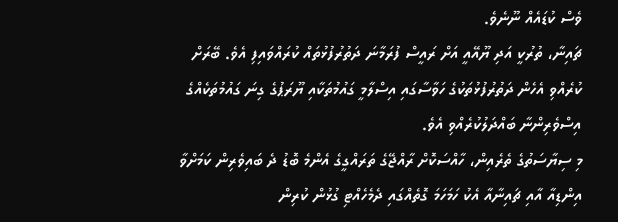ވެސް ކުޑައެއް ނޫނެވެ.
ޗައިނާ، ތުރުކީ އަދި ޔޫއޭއީ އަށް ރައީސް ފުރަމާނަ ދަތުރުފުޅުތައް ކުރައްވައިފި އެވެ. ބޭރަށް ކުރެއްވި އެހެން ދަތުރުފުޅުތަކުގެ ހަވާސާގައި އިސްލާމީ ގައުމުތަކާއި ޔޫރަޕުގެ ގިނަ ގައުމުތަކެއްގެ އިސްވެރިންނާ ބައްދަލުކުރެއްވި އެވެ.
މި ސިޔާސަތުގެ ތެރެއިން، ހާއްސަކޮށް ރާއްޖޭގެ ތަރައްގީގެ އެންމެ ބޮޑު ދެ ބައިވެރިން ކަމަށްވާ އިންޑިއާ އާއި ޗައިނާއާ އެކު ހަމަހަމަ ގޮތެއްގައި ދެމެހެއްޓި ގުޅުން ކުރިން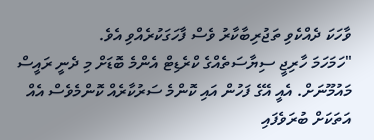ވާހަކަ ދެއްކެވި ތަޖުރިބާކާރު ވެސް ފާހަގަކުރެއްވި އެވެ.
"ހަމަހަމަ ހާރިޖީ ސިޔާސަތެއްގެ ކްރެޑިޓް އެންމެ ބޮޑަށް މި ދެނީ ރައީސް މައުމޫނަށް. އެއީ އޭގެ ފަހުން އައި ކޮންމެ ސަރުކާރެއް ކޮންމެވެސް އެއް އަތަކަށް ބުރަވެފައި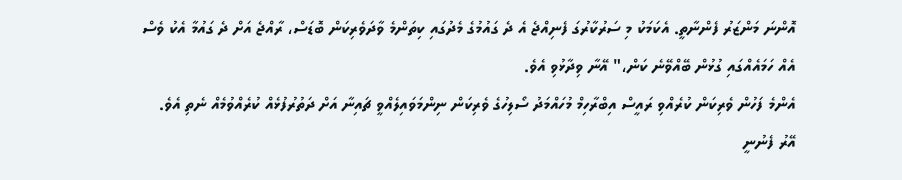އޮންނަ މަންޒަރު ފެންނާތީ. އެކަމަކު މި ސަރުކާރުގަ ފެނިއްޖެ އެ ދެ ގައުމުގެ މެދުގައި ކިތަންމެ ވާދަވެރިކަން ބޮޑަސް، ރާއްޖެ އަށް ދެ ގައުމާ އެކު ވެސް އެއް ހަމައެއްގައި ގުޅުން ބޭއްވޭނެ ކަން،" އޭނާ ވިދާޅުވި އެވެ.
އެންމެ ފަހުން ވެރިކަން ކުރެއްވި ރައީސް އިބްރާހިމް މުހައްމަދު ސޯލިހުގެ ވެރިކަން ނިންމަވައިލެއްވީ ޗައިނާ އަށް ދަތުރުފުޅެއް ކުރެއްވުމެއް ނެތި އެވެ. އޭރު ފެނުނީ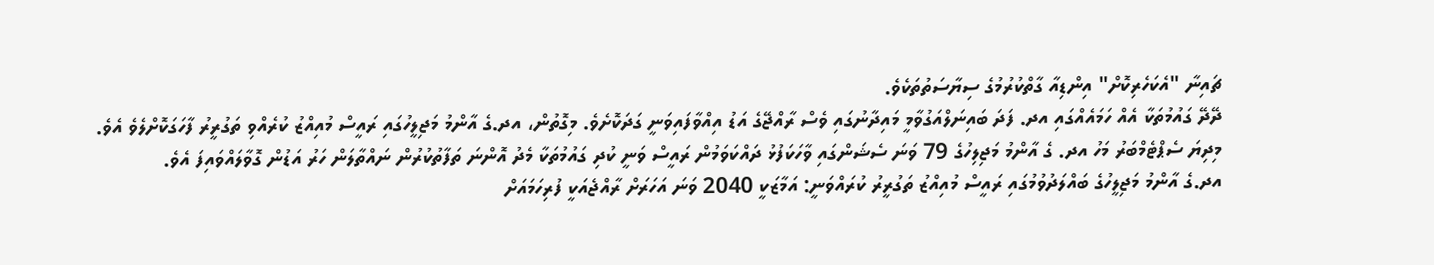ޗައިނާ "އެކަހެރިކޮށް" އިންޑިއާ ގާތްކުރުމުގެ ސިޔާސަތުތަކެވެ.
ދޭދޭ ގައުމުތަކާ އެއް ހަމައެއްގައި އދ. ފަދަ ބައިނަލްއަގުވާމީ މައިދާނުގައި ވެސް ރާއްޖޭގެ އަޑު އިއްވާފައިވަނީ ގަދަކޮށެވެ. މިގޮތުން، އދ.ގެ އާންމު މަޖިލީހުގައި ރައީސް މުއިއްޒު ކުރެއްވި ތަގުރީރު ފާހަގަކޮށްލެވެ އެވެ.
މިދިޔަ ސެޕްޓެމްބަރު މަހު އދ. ގެ އާންމު މަޖިލިހުގެ 79 ވަނަ ސެޝަންގައި ވާހަކަފުޅު ދައްކަވަމުން ރައީސް ވަނީ ކުދި ގައުމުތަކާ މެދު އޮންނަ ތަފާތުކުރުން ނައްތާލަން ހަރު އަޑުން ގޮވާލައްވައިފަ އެވެ.
އދ.ގެ އާންމު މަޖިލީހުގެ ބައްލަދުވުމުގައި ރައީސް މުއިއްޒު ތަގުރީރު ކުރައްވަނީ: އަމާޒަކީ 2040 ވަނަ އަހަރަށް ރާއްޖެއަކީ ފުރިހަމައަށް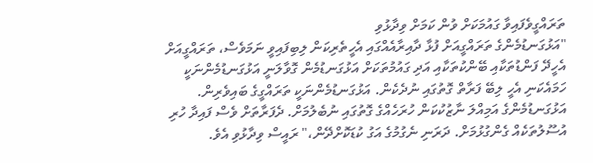ތަރައްގީވެފައިވާ ގައުމަކަށް ވުން ކަމަށް ވިދާޅުވި
"އަޅުގަނޑުމެންގެ ތަރައްގީއަށް ފުޅާ ދާއިރާއެއްގައި އެހީތެރިކަން ލިބިފައިވީ ނަމަވެސް، ތަރައްގީއަށް އެހީދޭ ފަންޑުތަކާއި ބޭންކުތަކާއި އަދި ގައުމުތަކަށް އަޅުގަނޑުމެން ގޮވާލަނީ އަޅުގަނޑުމެންނަކީ ހަމައެކަނި އެހީ ލިބޭ ފަރާތް ގޮތުގައި ނުދެކެން. އަޅުގަނޑުމެންނަކީ ތަރައްގީގެ ބައިވެރިން. އަޅުގަނޑުމެންގެ އަމިއްލަ ނާޒުކުކަން ހުރަހެއްގެ ގޮތުގައި ނުބެލުމަށް. ދެފަރާތަށް ވެސް ފައިދާ ހުރި އުސޫލުތަކެއް ގެންގުޅުމަށް. ދަރަނި ނެގުމުގެ އަގު ކުޑަކޮށްދޭން،" ރައީސް ވިދާޅުވި އެވެ.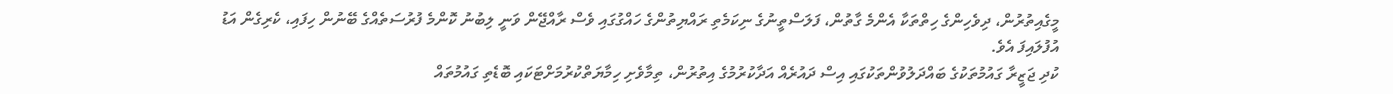މީގެއިތުރުން، ދިވެހިންގެ ހިތްތަކާ އެންމެ ގާތުން، ފަލަސްތީނުގެ ނިކަމެތި ރައްޔިތުންގެ ހައްގުގައި ވެސް ރާއްޖޭން ވަނީ ލިބުނު ކޮންމެ ފުރުސަތެއްގެ ބޭނުން ހިފައި، ކެރިގެން އަޑު އުފުލައިފަ އެވެ.
ކުދި ޖަޒީރާ ގައުމުތަކުގެ ބައްދަލުވުންތަކުގައި އިސް ދައުރެއް އަދާކުރުމުގެ އިތުރުން، ތިމާވެށި ހިމާޔަތްކުރުމަށްޓަކައި ބޮޑެތި ގައުމުތައް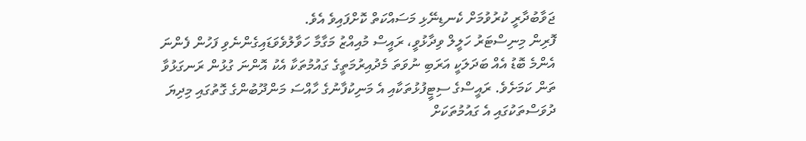ޖަވާބުދާރީ ކުރުވުމަށް ކެނޑިނޭޅި މަސައްކަތް ކޮށްފައިވެ އެވެ.
ފޮރިން މިނިސްޓަރު ހަލީލް ވިދާޅުވީ، ރައީސް މުއިއްޒު މަގާމާ ހަވާލުވެވަޑައިގެންނެވި ފަހުން ފެންނަ އެންމެ ބޮޑު އެއް ބަދަލަކީ އަރަބި ނުވަތަ މެދުއިރުމަތީގެ ގައުމުތަކާ އެކު އޮންނަ ގުޅުން ރަނގަޅުވާ ތަން ކަމަށެވެ. ރައީސްގެ ސިޓީފުޅުތަކާއި އެ މަނިކުފާނުގެ ހާއްސަ މަންދޫބުންގެ ގޮތުގައި މިދިޔަ ދުވަސްތަކުގައި އެ ގައުމުތަކަށް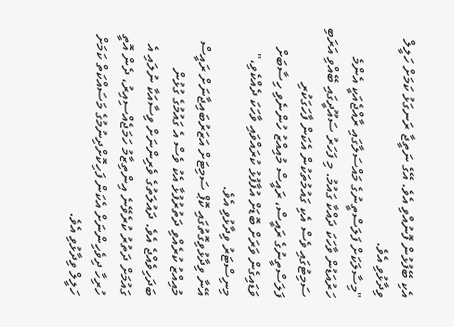އެކި ބޭފުޅުން ފޮނުއްވި އެވެ. އޭގެ ނަތީޖާ ރަނގަޅު ކަމަށް ހަލީލް ވިދާޅުވި އެވެ.
"މިސާލަކަށް ފަލަސްތީނުގެ މައްސަލާގައި ރާއްޖެއަކީ އެންމެ ހަރުއަޑުން ވާހަކަ ދައްކާ ގައުމު. މި ފަހަރު ސައޫދީގައި ބޭއްވި އަރަބި ސަމިޓުގައި ވެސް އެކި ގައުމުތަކުން އެކަން ފާހަގަކުރި ފަލަސްތީނުގެ ރައީސް، ރައީސް މުއިއްޒު ހުންނެވި ހިސާބަށް ވަޑައިގެން ވަރަށް ބޮޑަށް އުފާފުޅު ކުރައްވައި ވާހަކަ ދެއްކެވި،" މިނިސްޓަރު ވިދާޅުވި އެވެ.
އޭނާ ވިދާޅުވިގޮތުގައި ކޮޕް ސަމިޓަށް އަޒަރުބައިޖާނަށް ރައީސް މުއިއްޒު ކުރެއްވި ދަތުރުފުޅާ އެކު ވެސް އެ ގައުމުގެ ގުޅުން ބަދަހިވެއްޖެ އެވެ. ދައުލަތުގެ ވެރިންނަށް ވިސާއަކާ ނުލައި އެ ގައުމަށް ދަތުރު ކުރެވޭނެ އިންތިޒާމު ހަމަޖެއްސިއިރު، ދެން އޮތީ ހުރިހާ ދިވެހިންނަށް އެކަން ފަހިކޮށްދިނުމުގެ މަސައްކަތް ކަމަށް ހަލީލް ވިދާޅުވި އެވެ.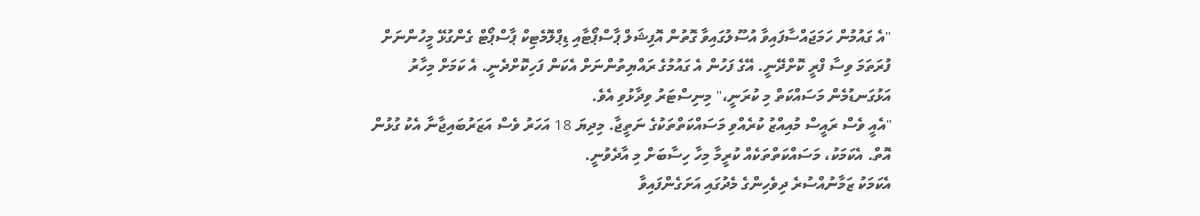"އެ ގައުމުން ހަމަޖައްސާފައިވާ އުސޫލުގައިވާ ގޮތުން އޮފިޝަލް ޕާސްޕޯޓާއި ޑިޕްލޮމެޓިކް ޕާސްޕޯޓް ގެންގުޅޭ މީހުންނަށް ފުރަތަމަ ވިސާ ފްރީ ކޮށްދޭނީ. އޭގެ ފަހުން އެ ގައުމުގެ ރައްޔިތުންނަށް އެކަން ފަހިކޮށްދެނީ. އެ ކަމަށް މިހާރު އަޅުގަނޑުމެން މަސައްކަތް މި ކުރަނީ،" މިނިސްޓަރު ވިދާޅުވި އެވެ.
"އެއީ ވެސް ރައީސް މުއިއްޒު ކުރެއްވި މަސައްކަތްތަކުގެ ނަތީޖާ. މިދިޔަ 18 އަހަރު ވެސް އަޒަރުބައިޖާނާ އެކު ގުޅުން އޮތް. އެކަމަކު، މަސައްކަތްތަކެއް ކުރީމާ މިހާ ހިސާބަށް މި އާދެވުނީ.
އެކަމަކު ޒަމާނުއްސުރެ ދިވެހިންގެ މެދުގައި އަށަގެންފައިވާ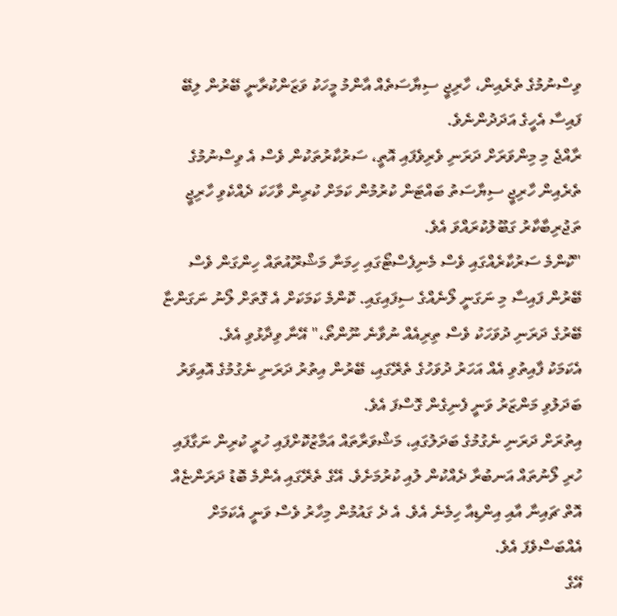ވިސްނުމުގެ ތެރެއިން، ހާރިޖީ ސިޔާސަތެއް އާންމު މީހަކު ވަޒަންކުރާނީ ބޭރުން ލިބޭ ފައިސާ އެހީގެ އަދަދުންނެވެ.
ރާއްޖެ މި މިންވަރަށް ދަރަނި ވެރިވެފައި އޮތީ، ސަރުކާރުތަކުން ވެސް އެ ވިސްނުމުގެ ތެރެއިން ހާރިޖީ ސިޔާސަތު ބައްޓަން ކުރުމުން ކަމަށް ކުރިން ވާހަކަ ދެއްކެވި ހާރިޖީ ތަޖުރިބާކާރު ގަބޫލުކުރައްވަ އެވެ.
"ކޮންމެ ސަރުކާރެއްގައި ވެސް މެނިފެސްޓޯގައި ހިމަނާ މަޝްރޫއުތައް ހިންގަން ވެސް ބޭރުން ފައިސާ މި ނަގަނީ ލޯނެއްގެ ސިފައިގައި. ކޮންމެ ކަމަކަށް އެ ގޮތަށް ލޯނު ނަގަންޏާ ބޭރުގެ ދަރަނި ދުވަހަކު ވެސް ތިރިއެއް ނުވާނެ ނޫންތޯ،" އޭނާ ވިދާޅުވި އެވެ.
އެކަމަކު ފާއިތުވި އެއް އަހަރު ދުވަހުގެ ތެރޭގައި، ބޭރުން އިތުރު ދަރަނި ނެގުމުގެ އޮއިވަރު ބަދަލުވި މަންޒަރު ވަނީ ފެނިގެން ގޮސްފަ އެވެ.
އިތުރަށް ދަރަނި ނެގުމުގެ ބަދަލުގައި، މަޝްވަރާތައް އަމާޒުކޮށްފައި ހުރީ ކުރިން ނަގާފައި ހުރި ލޯނުތައް އަނބުރާ ދެއްކުން ލުއި ކުރުމަށެވެ. އޭގެ ތެރޭގައި އެންމެ ބޮޑު ދަރަންޏެއް އޮތް ޗައިނާ އާއި އިންޑިއާ ހިމެނެ އެވެ. އެ ދެ ގައުމުން މިހާރު ވެސް ވަނީ އެކަމަށް އެއްބަސްވެފަ އެވެ.
އޭގެ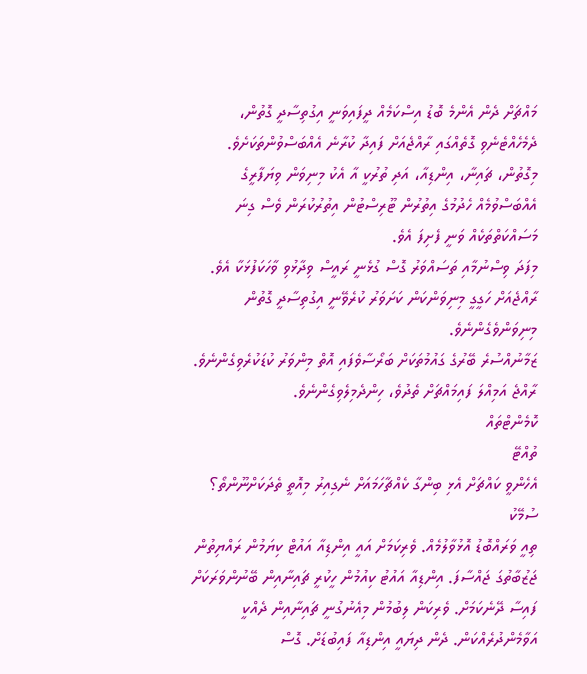މައްޗަށް ދެން އެންމެ ބޮޑު އިސްކަމެއް ދީފައިވަނީ އިގުތިސާދީ ގޮތުން، ދެމެހެއްޓެނެވި ގޮތެއްގައި ރާއްޖެއަށް ފައިދާ ކުރާނެ އެއްބަސްވުންތަކަށެވެ. މިގޮތުން، ޗައިނާ، އިންޑިއާ، އަދި ތުރުކީ އާ އެކު މިނިވަން ވިޔަފާރީގެ އެއްބަސްވުމެއް ހެދުމުގެ އިތުރުން ޓޫރިސްޓުން އިތުރުކުރަން ވެސް ގިނަ މަސައްކަތްތަކެއް ވަނީ ފެށިފަ އެވެ.
މިފަދަ ވިސްނުމާއި ތަސައްވަރު ގޮސް ގުޅެނީ ރައީސް ވިދާޅުވި ވާހަކަފުޅަކާ އެވެ.
ރާއްޖެއަށް ހަގީގީ މިނިވަންކަން ކަށަވަރު ކުރެވޭނީ އިގުތިސާދީ ގޮތުން މިނިވަންވެގެންނެވެ.
ޒަމާނުއްސުރެ ބޭރުގެ ގައުމުތަކަށް ބަރޯސާވެފައި އޮތް މިންވަރު ކުޑަކުރެވިގެންނެވެ.
ރާއްޖެ އަމިއްލަ ފައިމައްޗަށް ތެދުވެ، ހިންދެމިލެވިގެންނެވެ.
ކޮމެންޓްތައް
ތުއްޓޭ
އެހެންވީ ކައްޗަށް އެޅި ބިންގާ ކެއްޗާހަމައަށް ނެގިއިރު މިއޮތީ ތެދަކަށްނޫންތޯ؟
ސުމޭކު
ތިއީ ވަރައްބޮޑު އޮޅުވާލުމެއް. ވެރިކަމަށް އައީ އިންޑިއާ އައުޓް ކިޔަމުން ރައްޔިތުން ޖަޒުބާތުގަ ޖައްސާފަ. އިންޑިއާ އައުޓު ކިއުމުން ހީކުރީ ޗައިނާއިން ބޭނުންވަރަކަށް ފައިސާ ދޭނެކަމަށް. ވެރިކަން ލިބުމުން މިއެނުގުނީ ޗައިނާއިން ދެއްކީ އަވާމެންދުރެއްކަން. ދެން ދިޔައީ އިންޑިއާ ފައިބުޑަށް. ގޮސް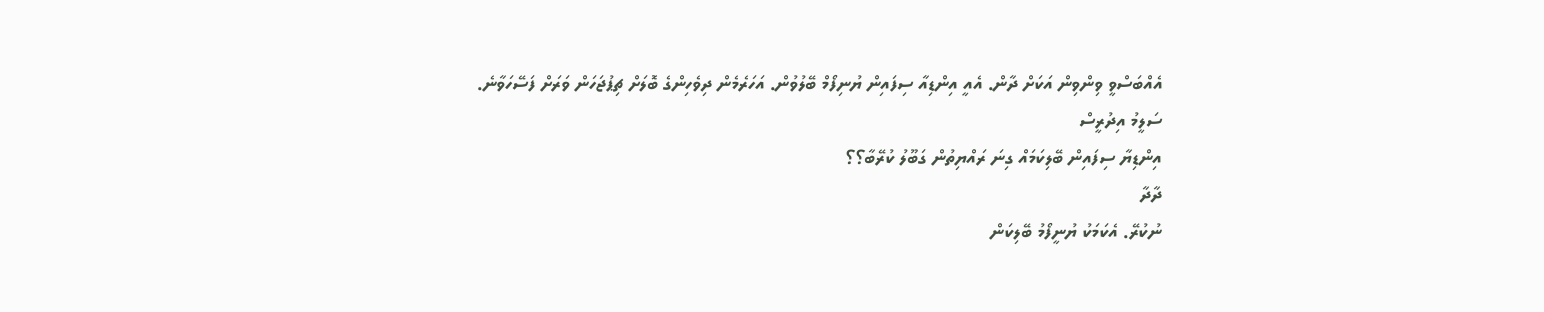އެއްބަސްވީ ވިންވިން އަކަށް ދާން. އެއީ އިންޑިއާ ސިފައިން ޔުނިފޯމް ބޭލުވުން. އަހަރެމެން ދިވެހިންގެ ބޮލަށް ޗިޕުޖަހަން ވަރަށް ފަސޭހަވާނެ.
ސަލީމު އިދުރީސް
އިންޑިޔާ ސިފައިން ބޭލިކަމައް ގިނަ ރައްޔިތުން ގަބޫލު ކުރޭބާ؟؟
ދާދާ
ނުކުރޭ. އެކަމަކު ޔުނީފޯމު ބޭލިކަން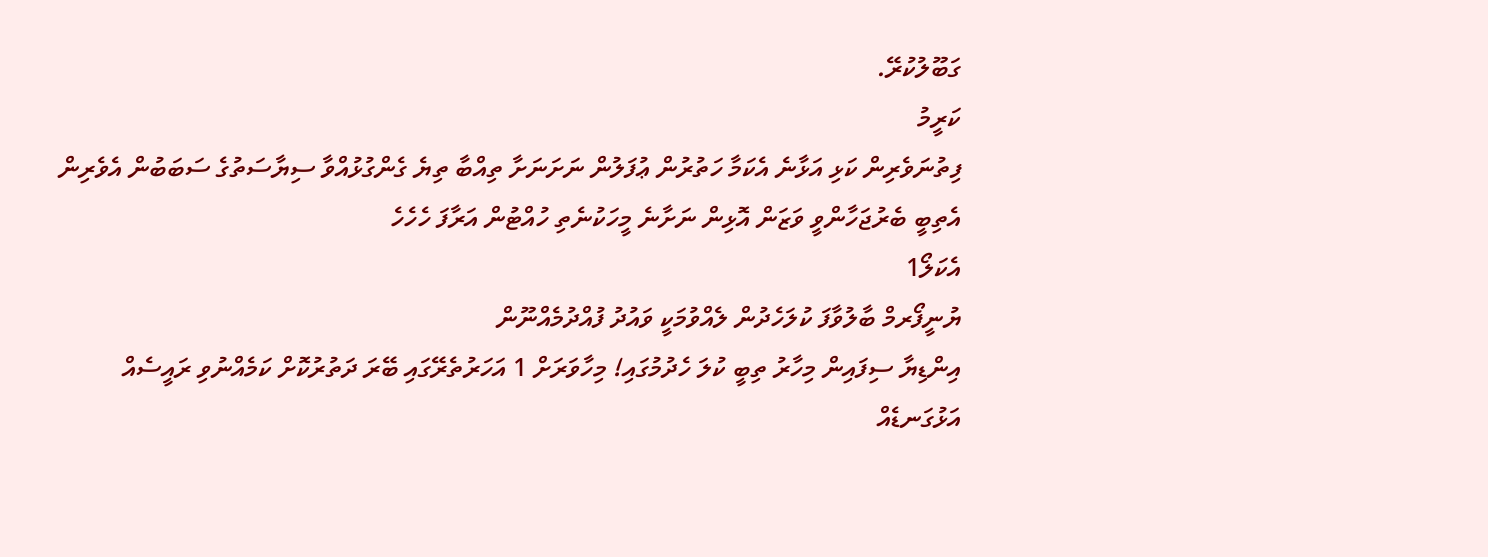ގަބޫލުކުރޭ.
ކަރީމު
ފިތުނަވެރިން ކަޅި އަޅާނެ އެކަމާ ހަތުރުން ޢުފަލުން ނަށަނަށާ ތިއްބާ ތިޔެ ގެންގުޅުއްވާ ސިޔާސަތުގެ ސަބަބުން އެވެރިން އެތިބީ ބެރުޖަހާންވީ ވަޒަން އޮޅިން ނަށާނެ މީހަކުނެތި ހުއްޓުން އަރާފަ ހެހެހެ
އެކަލޯ1
ޔުނީފޯރމް ބާލުވާފަ ކުލަހެދުން ލެއްވުމަކީ ވައުދު ފުއްދުމެއްނޫން
އިންޑިޔާ ސިފައިން މިހާރު ތިބީ ކުލަ ހެދުމުގައި! މިހާވަރަށް 1 އަހަރުތެރޭގައި ބޭރަ ދަތުރުކޮށް ކަމެއްނުވި ރައީސެއް އަޅުގަނޑެއް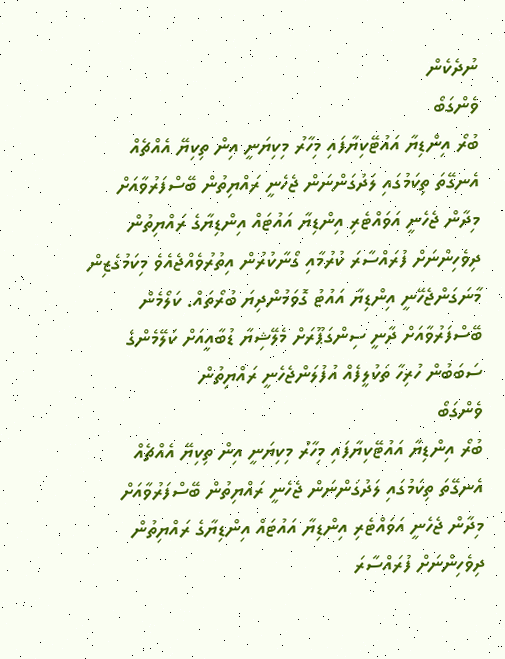ނުދެކެން
ވެންގަބޯ
ބުރޯ އިންޑިޔާ އައުޓޭކިޔާފައި މިހާރު މިކިޔަނީ އިން ތިކިޔޭ އެއްޗެއް އެނގޭތަ ތިކަމުގައި ލަދުގަންނަން ޖެހެނީ ރައްޔިތުން ބޭސްފަރުވާއަށް މިދާން ޖެހެނީ އަވައްޓެރި އިންޑިޔާ އައުޓައް އިންޑިޔާގެ ރައްޔިތުން ދިވެހިންނަށް ފުރައްސާރަ ކުރުމާއި ގޯނާކުރުން އިތުރުވެއްޖެއެވެ މިކަމުގެޒިން މާނަގަންޖެހޭނީ އިންޑިޔާ އައުޓު ގޮވަމުންދިޔަ ބުރޯތައް. ކަލޯމެން ބޭސްފަރުވާއަށް ދާނީ ސިންގަޕޫރަށް މެލޭޝިޔާ ޑުބާއީއަށް ކަލޭމެންގެ ސަބަބުން ހުރިހާ ތަކުލީފެއް އުފުލަންޖެހެނީ ރައްޔިތުން
ވެންގަބޯ
ބުރޯ އިންޑިޔާ އައުޓޭކިޔާފައި މިހާރު މިކިޔަނީ އިން ތިކިޔޭ އެއްޗެއް އެނގޭތަ ތިކަމުގައި ލަދުގަންނަން ޖެހެނީ ރައްޔިތުން ބޭސްފަރުވާއަށް މިދާން ޖެހެނީ އަވައްޓެރި އިންޑިޔާ އައުޓައް އިންޑިޔާގެ ރައްޔިތުން ދިވެހިންނަށް ފުރައްސާރަ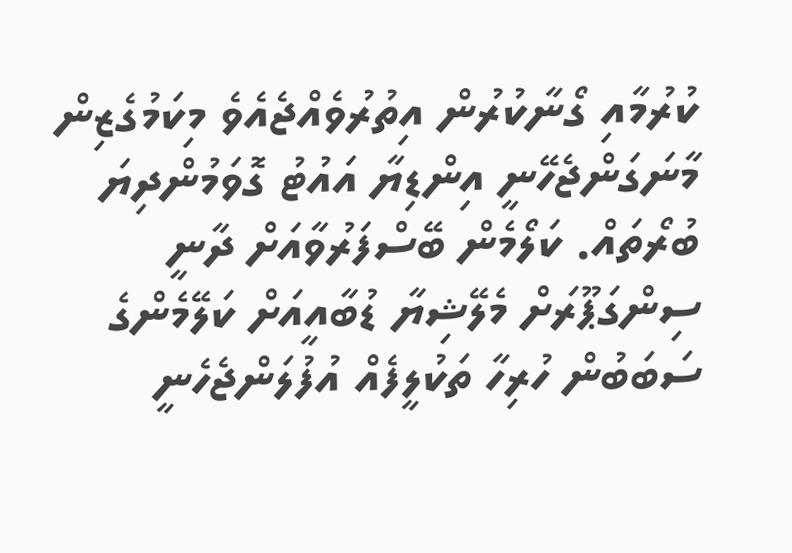ކުރުމާއި ގޯނާކުރުން އިތުރުވެއްޖެއެވެ މިކަމުގެޒިން މާނަގަންޖެހޭނީ އިންޑިޔާ އައުޓު ގޮވަމުންދިޔަ ބުރޯތައް. ކަލޯމެން ބޭސްފަރުވާއަށް ދާނީ ސިންގަޕޫރަށް މެލޭޝިޔާ ޑުބާއީއަށް ކަލޭމެންގެ ސަބަބުން ހުރިހާ ތަކުލީފެއް އުފުލަންޖެހެނީ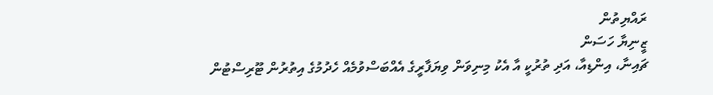ރައްޔިތުން
ޒީނިޔާ ހަސަން
ޗައިނާ، އިންޑިއާ، އަދި ތުރުކީ އާ އެކު މިނިވަން ވިޔަފާރީގެ އެއްބަސްވުމެއް ހެދުމުގެ އިތުރުން ޓޫރިސްޓުން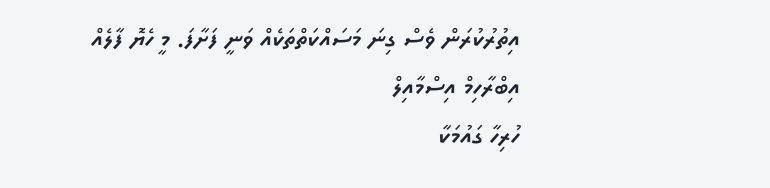އިތުރުކުރަން ވެސް ގިނަ މަސައްކަތްތަކެއް ވަނީ ފަށާފަ. މީ ހެޔޮ ފާލެއް
އިބްރާހިމް އިސްމާއިލް
ހުރިހާ ގައުމަކާ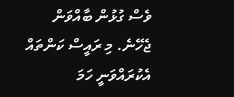ވެސް ގުޅުން ބާއްވަން ޖެހޭނެ. މި ރައީސް ކަންތައް އެކުރައްވަނީ ހަމަ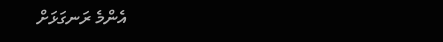އެންމެ ރަނގަޅަށް